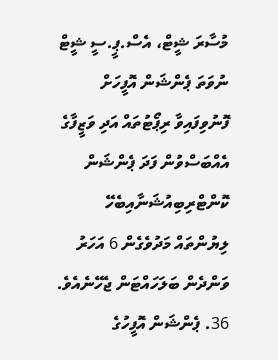މުސާރަ ޝީޓް، އެސް.ޕީ.ސީ ޝީޓް ނުވަތަ ޕެންޝަން އޮފީހަށް ފޮނުވިފައިވާ ރިޕޯޓުތައް އަދި ވަޒީފާގެ އެއްބަސްވުން ފަދަ ޕެންޝަން ކޮންޓްރިބިއުޝަނާއިބެހޭ ލިޔުންތައް މަދުވެގެން 6 އަހަރު ވަންދެން ބަލަހައްޓަން ޖެހޭނެއެވެ.
36. ޕެންޝަން އޮފީހުގެ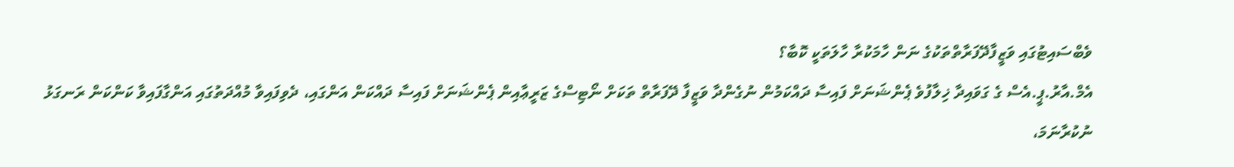ވެބްސައިޓުގައި ވަޒީފާދޭފަރާތްތަކުގެ ނަން ހާމަކުރާ ހާލަތަކީ ކޮބާ؟
އެމް.އާރު.ޕީ.އެސް ގެ ގަވައިދާ ޚިލާފުވެ ޕެންޝަނަށް ފައިސާ ދައްކަމުން ނުގެންދާ ވަޒީފާ ދޭފަރާތް ތަކަށް ނޯޓިސްގެ ޒަރީޢާއިން ޕެންޝަނަށް ފައިސާ ދައްކަން އަންގައި، ދެވިފައިވާ މުއްދަތުގައި އަންގާފައިވާ ކަންކަން ރަނގަޅު ނުކުރާނަމަ،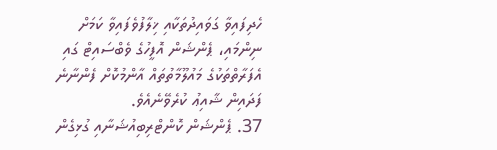ހެދިފައިވާ ގަވައިދުތަކާއި ޚިލާފުވެފައިވާ ކަމަށް ނިންމައި، ޕެންޝަން އޮފީހުގެ ވެބްސައިޓް ގައި އެފަރާތްތަކުގެ މައުލޫމާތުތައް އާންމުކޮށް ފެންނާނެ ފަދައިން ޝާއިޢު ކުރެވޭނެއެވެ.
37. ޕެންޝަން ކޮންޓްރިބިއުޝަނާއި ގުޅިގެން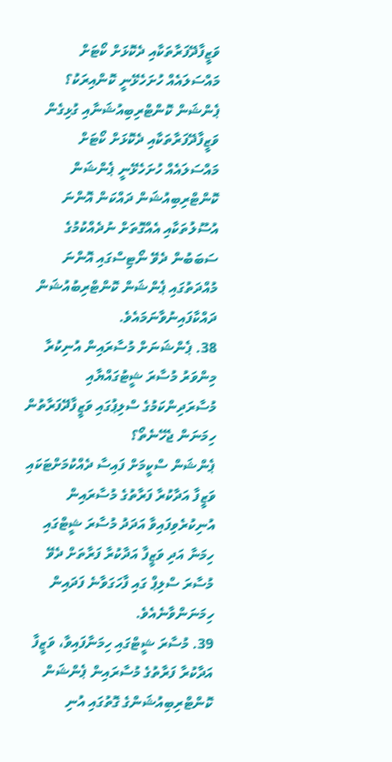ވަޒީފާދޭފަރާތަކާއި ދެކޮޅަށް ކޯޓަށް މައްސަލައެއް ހުށަހެޅޭނީ ކޮންއިރަކު؟
ޕެންޝަން ކޮންޓްރިބިއުޝަނާއި ގުޅިގެން ވަޒީފާދޭފަރާތަކާއި ދެކޮޅަށް ކޯޓަށް މައްސަލައެއް ހުށަހެޅޭނީ ޕެންޝަން ކޮންޓްރިބިއުޝަން ދައްކަން އޮންނަ އުސޫލުތަކާއި އެއްގޮތަށް ނުދެއްކުމުގެ ސަބަބުން ދެވޭ ނޯޓިސްގައި އޮންނަ މުއްދަތުގައި ޕެންޝަން ކޮންޓްރިބުއުޝަން ދައްކާފައިނުވާނަމައެވެ.
38. ޕެންޝަނަށް މުސާރައިން އުނިކުރާ މިންވަރު މުސާރަ ޝީޓުގައްޔާއި މުސާރަދިންކަމުގެ ސްލިޕުގައި ވަޒީފާދޭފަރާތުން ހިމަނަން ޖެހޭނެތޯ؟
ޕެންޝަން ސްކީމަށް ފައިސާ ދެއްކުމަށްޓަކައި ވަޒީފާ އަދާކުރާ ފަރާތުގެ މުސާރައިން އުނިކުރެވިފައިވާ އަދަދު މުސާރަ ޝީޓްގައި ހިމަނާ އަދި ވަޒީފާ އަދާކުރާ ފަރާތަށް ދެވޭ މުސާރަ ސްލިޕް ގައި ފާހަގަވާނެ ފަދައިން ހިމަނަންވާނެއެވެ.
39. މުސާރަ ޝީޓްގައި ހިމަނާފައިވާ، ވަޒީފާ އަދާކުރާ ފަރާތުގެ މުސާރައިން ޕެންޝަން ކޮންޓްރިބިއުޝަންގެ ގޮތުގައި އުނި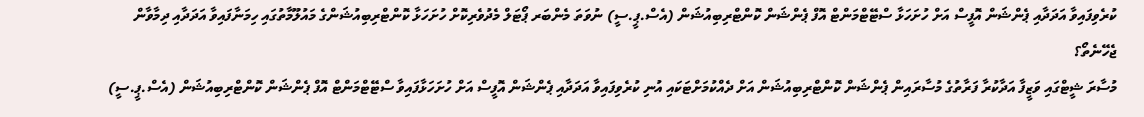ކުރެވިފައިވާ އަދަދާއި ޕެންޝަން އޮފީސް އަށް ހުށަހަޅާ ސްޓޭޓްމަންޓް އޮފް ޕެންޝަން ކޮންޓްރިބިއުޝަން (އެސް.ޕީ.ސީ) ނުވަތަ މެންބަރ ޕޯޓަލް މެދުވެރިކޮށް ހުށަހަޅާ ކޮންޓްރިބިއުޝަންގެ މައުލޫމާތުގައި ހިމަނާފައިވާ އަދަދާއި ދިމާވާން ޖެހޭނެތޯ؟
މުސާރަ ޝީޓްގައި ވަޒީފާ އަދާކުރާ ފަރާތުގެ މުސާރައިން ޕެންޝަން ކޮންޓްރިބިއުޝަން އަށް ދެއްކުމަށްޓަކައި އުނި ކުރެވިފައިވާ އަދަދާއި ޕެންޝަން އޮފީސް އަށް ހުށަހަޅާފައިވާ ސްޓޭޓްމަންޓް އޮފް ޕެންޝަން ކޮންޓްރިބިއުޝަން (އެސް.ޕީ.ސީ)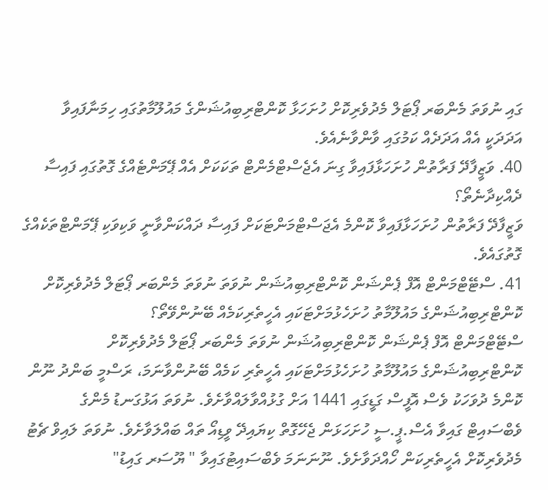ގައި ނުވަތަ މެންބަރ ޕޯޓަލް މެދުވެރިކޮށް ހުށަހަޅާ ކޮންޓްރިބިއުޝަންގެ މައުލޫމާތުގައި ހިމަނާފައިވާ އަދަދަކީ އެއް އަދަދެއް ކަމުގައި ވާންވާނެއެވެ.
40. ވަޒީފާދޭ ފަރާތުން ހުށަހަޅާފައިވާ ގިނަ އެޖެސްޓްމެންޓް ތަކަކަށް އެއް ޕޭމަންޓެއްގެ ގޮތުގައި ފައިސާ ދެއްކިދާނެތޯ؟
ވަޒީފާދޭ ފަރާތުން ހުށަހަޅާފައިވާ ކޮންމެ އެޖަސްޓްމަންޓަކަށް ފައިސާ ދައްކަންވާނީ ވަކިވަކި ޕޭމަންޓްތަކެއްގެ ގޮތުގައެވެ.
41. ސްޓޭޓްމަންޓް އޮފް ޕެންޝަން ކޮންޓްރިބިއުޝަން ނުވަތަ ނުވަތަ މެންބަރ ޕޯޓަލް މެދުވެރިކޮށް ކޮންޓްރިބިއުޝަންގެ މައުލޫމާތު ހުށަހެޅުމަށްޓަކައި އެހީތެރިކަމެއް ބޭނުންވޭތޯ؟
ސްޓޭޓްމަންޓް އޮފް ޕެންޝަން ކޮންޓްރިބިއުޝަން ނުވަތަ މެންބަރ ޕޯޓަލް މެދުވެރިކޮށް ކޮންޓްރިބިއުޝަންގެ މައުލޫމާތު ހުށަހެޅުމަށްޓަކައި އެހީތެރި ކަމެއް ބޭނުންވާނަމަ، ރަސްމީ ބަންދު ނޫން ކޮންމެ ދުވަހަކު ވެސް އޮފީސް ގަޑީގައި 1441 އަށް ގުޅުއްވާލައްވާށެވެ. ނުވަތަ އަޅުގަނޑު މެންގެ ވެބްސައިޓް ގައިވާ އެސް.ޕީ.ސީ ހުށަހަޅަން ޖެހޭގޮތް ކިޔައިދޭ ވީޑިއޯ ތައް ބައްލަވާށެވެ. ނުވަތަ ލައިވް ޗެޓު މެދުވެރިކޮށް އެހީތެރިކަން ހޯއްދަވާށެވެ. ނޫނަނަމަ ވެބްސައިޓުގައިވާ " ޔޫސަރ ގައިޑު"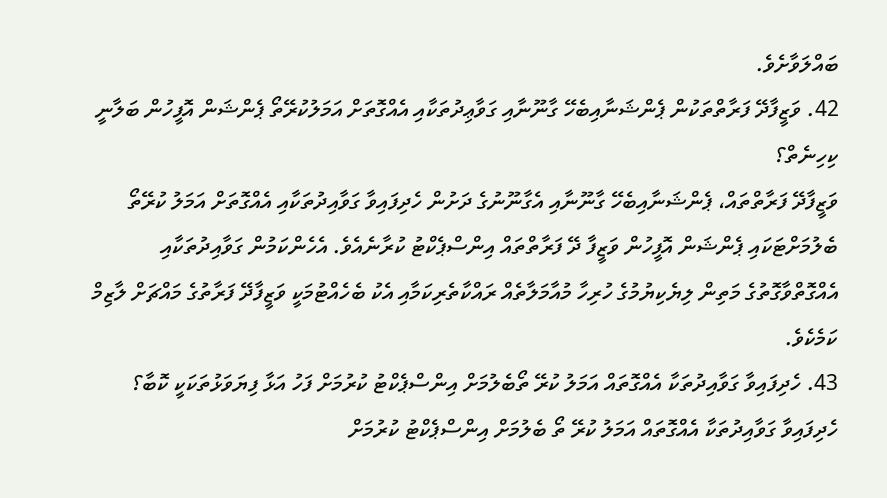ބައްލަވާށެވެ.
42. ވަޒީފާދޭ ފަރާތްތަކުން ޕެންޝަނާއިބެހޭ ގާނޫނާއި ގަވާޢިދުތަކާއި އެއްގޮތަށް އަމަލުކުރޭތޯ ޕެންޝަން އޮފީހުން ބަލާނީ ކިހިނެތް؟
ވަޒީފާދޭ ފަރާތްތައް، ޕެންޝަނާއިބެހޭ ގާނޫނާއި އެގާނޫނުގެ ދަށުން ހެދިފައިވާ ގަވާއިދުތަކާއި އެއްގޮތަށް އަމަލު ކުރޭތޯ ބެލުމަށްޓަކައި ޕެންޝަން އޮފީހުން ވަޒީފާ ދޭ ފަރާތްތައް އިންސްޕެކްޓު ކުރާނެއެވެ. އެހެންކަމުން ގަވާއިދުތަކާއި އެއްގޮތްވާގޮތުގެ މަތިން ލިޔެކިޔުމުގެ ހުރިހާ މުއާމަލާތެއް ރައްކާތެރިކަމާއި އެކު ބެހެއްޓުމަކީ ވަޒީފާދޭ ފަރާތުގެ މައްޗަށް ލާޒިމް ކަމެކެވެ.
43. ހެދިފައިވާ ގަވާއިދުތަކާ އެއްގޮތައް އަމަލު ކުރޭ ތޯބެލުމަށް އިންސްޕެކްޓު ކުރުމަށް ފަހު އަޅާ ފިޔަވަޅުތަކަކީ ކޮބާ؟
ހެދިފައިވާ ގަވާއިދުތަކާ އެއްގޮތައް އަމަލު ކުރޭ ތޯ ބެލުމަށް އިންސްޕެކްޓު ކުރުމަށް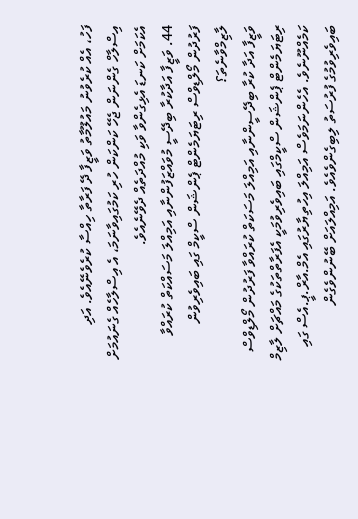ފަހު، އެއް ކުރެވުނު މައުލޫމާތު ވަޒީފާ ދޭ ފަރާތާ ހިއްސާ ކުރެވެނޭއެވެ. އަދި އިސްލާހް ގެންނަން ޖެހޭ ކަންކަން ހުރި ކަމުގައިވާނަމަ، އެ އިސްލާހެއް ގެނައުމަށް އެކަމަށް ކަނޑަ އެޅިގެންވާ ވަކި މުއްދަތެއް ދެވޭނެއެވެ.
44. ވަޒީފާ އަދާކުރާ ބިދޭސީ މުވައްޒަފުންނާއި އަމިއްލަ މަސައްކަތް ކުރައްވާ ފަރުދުން މޯލްޑިވްސް ރިޓަޔަމެންޓް ޕެންޝަން ސްކީމް ގައި ބައިވެރިވުން ލާޒިމްވާނެތަ؟
ވަޒީފާ އަދާ ކުރާ ބިދޭސީންނާއި އަމިއްލަ މަސަކަތް ކުރައްވާ ފަރުދުން މޯލްޑިވްސް ރިޓަޔަމެންޓް ޕެންޝަން ސްކީމްގައި ބައިވެރިވުމަކީ އެފަރާތްތަކުގެ މައްޗަށް ލާޒިމް ކަމެއްނޫނެވެ. އެހެންނަމަވެސް އަމިއްލަ އިހުތިޔާރުގައި އެމް.އާރް.ޕީ.އެސް ގައި ބައިވެރިވުމުގެ ފުރުސަތު ލިބިގެންވެއެވެ. އަމިއްލައަށް ބޭނުންވެގެން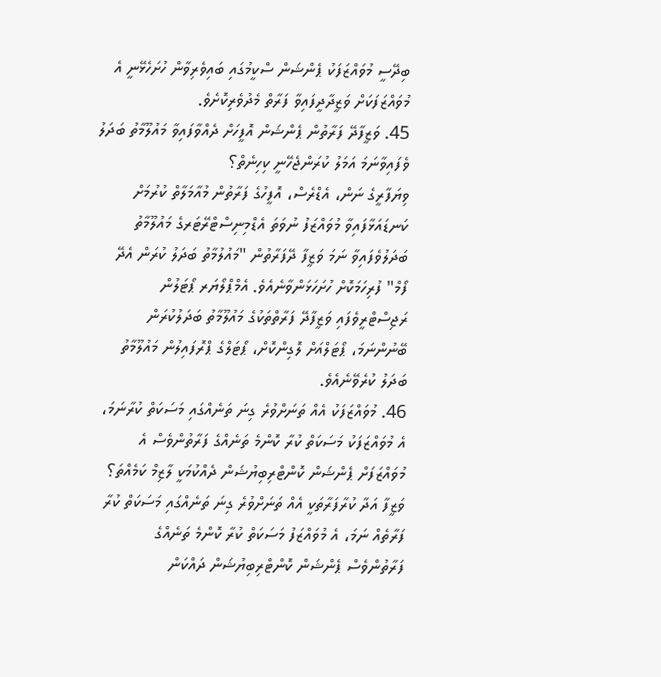ބިދޭސީ މުވައްޒަފަކު ޕެންޝަން ސްކީމުގައި ބައިވެރިވާން ހުށަހެޅޭނީ އެ މުވައްޒަފަކަށް ވަޒީދާދީފައިވާ ފަރާތް މެދުވެރިކޮށެވެ.
45. ވަޒީފާދޭ ފަރާތުން ޕެންޝަން އޮފީހަށް ދެއްވާފައިވާ މައުލޫމާތު ބަދަލު ވެފައިވާނަމަ އަމަލު ކުރަންޖެހޭނީ ކިހިނެތް؟
ވިޔަފާރީގެ ނަން، އެޑްރެސް، އޮފީހުގެ ފަރާތުން މުއާމަލާތް ކުރުމަށް ކަނޑައަޅާފައިވާ މުވައްޒަފު ނުވަތަ އެޑްމިނިސްޓްރޭޓަރގެ މައުލޫމާތު ބަދަލުވެފައިވާ ނަމަ ވަޒީފާ ދޭފަރާތުން "މައުލުމާތު ބަދަލު ކުރަން އެދޭ ފޯމް" ފުރިހަމަކޮށް ހުށަހަޅަންވާނެއެވެ. އެމްޕްލޯޔަރ ޕޯޓަލުން ރަޖިސްޓްރީވެފައި ވަޒީފާދޭ ފަރާތްތަކުގެ މައުލޫމާތު ބަދަލުކުރަން ބޭނުންނަމަ، ޕޯޓަލްއަށް ލޮގިންކޮށް، ޕޯޓަލްގެ ޕްރޮފައިލުން މައުލޫމާތު ބަދަލު ކުރެވޭނެއެވެ.
46. މުވައްޒަފަކު އެއް ތަނަށްވުރެ ގިނަ ތަނެއްގައި މަސަކަތް ކުރާނަމަ، އެ މުވައްޒަފަކު މަސަކަތް ކުރާ ކޮންމެ ތަނެއްގެ ފަރާތުންވެސް އެ މުވައްޒަފަށް ޕެންޝަން ކޮންޓްރިބިޔުޝަން ދެއްކުމަކީ ލާޒިމް ކަމެއްތަ؟
ވަޒީފާ އަދާ ކުރާފަރާތަކީ އެއް ތަނަށްވުރެ ގިނަ ތަނެއްގައި މަސަކަތް ކުރާ ފަރާތެއް ނަމަ، އެ މުވައްޒަފު މަސަކަތް ކުރާ ކޮންމެ ތަނެއްގެ ފަރާތުންވެސް ޕެންޝަން ކޮންޓްރިބިޔުޝަން ދައްކަން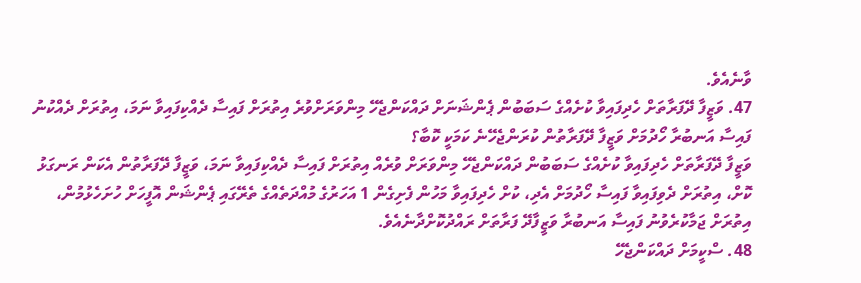ވާނެއެވެ.
47. ވަޒީފާ ދޭފަރާތަށް ހެދިފައިވާ ކުށެއްގެ ސަބަބުން ޕެންޝަނަށް ދައްކަންޖެހޭ މިންވަރަށްވުރެ އިތުރަށް ފައިސާ ދެއްކިފައިވާ ނަމަ، އިތުރަށް ދެއްކުނު ފައިސާ އަނބުރާ ހޯދުމަށް ވަޒީފާ ދޭފަރާތުން ކުރަންޖެހޭނެ ކަމަކީ ކޮބާ؟
ވަޒީފާ ދޭފަރާތަށް ހެދިފައިވާ ކުށެއްގެ ސަބަބުން ދައްކަންޖެހޭ މިންވަރަށް ވުރެއް އިތުރަށް ފައިސާ ދެއްކިފައިވާ ނަމަ، ވަޒީފާ ދޭފަރާތުން އެކަން ރަނގަޅު ކޮށް، އިތުރަށް ދެވިފައިވާ ފައިސާ ހޯދުމަށް އެދި، ކުށް ހެދިފައިވާ މަހުން ފެށިގެން 1 އަހަރުގެ މުއްދަތެއްގެ ތެރޭގައި ޕެންޝަން އޮފީހަށް ހުށަހެޅުމުން، އިތުރަށް ޖަމާކުރެވުނު ފައިސާ އަނބުރާ ވަޒީފާދޭ ފަރާތަށް ރައްދުކޮށްދާނެއެވެ.
48. ސްކީމަށް ދައްކަންޖެހޭ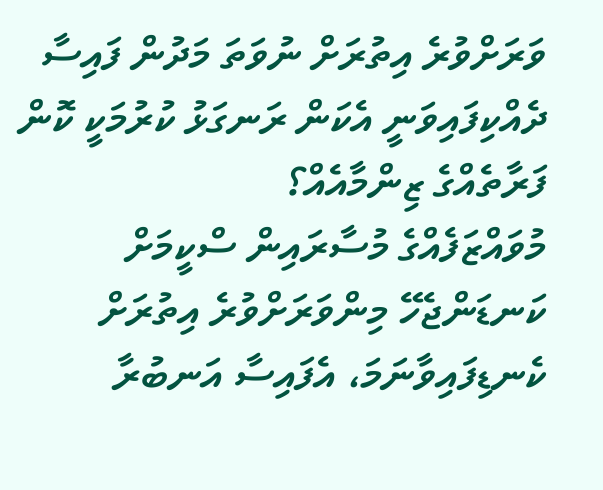ވަރަށްވުރެ އިތުރަށް ނުވަތަ މަދުން ފައިސާ ދެއްކިފައިވަނީ އެކަން ރަނގަޅު ކުރުމަކީ ކޮން ފަރާތެއްގެ ޒިންމާއެއް؟
މުވައްޒަފެއްގެ މުސާރައިން ސްކީމަށް ކަނޑަންޖެހޭ މިންވަރަށްވުރެ އިތުރަށް ކެނޑިފައިވާނަމަ، އެފައިސާ އަނބުރާ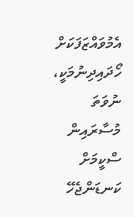އެމުވައްޒަފަކަށް ހޯދައިދިނުމަކީ، ނުވަތަ މުސާރައިން ސްކީމަށް ކަނޑަންޖެހޭ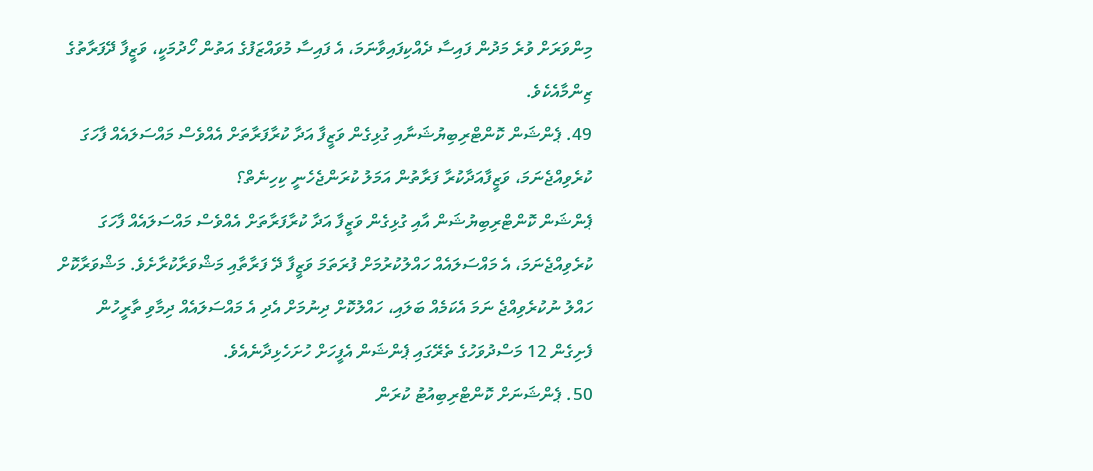މިންވަރަށް ވުރެ މަދުން ފައިސާ ދެއްކިފައިވާނަމަ، އެ ފައިސާ މުވައްޒަފުގެ އަތުން ހޯދުމަކީ، ވަޒީފާ ދޭފަރާތުގެ ޒިންމާއެކެވެ.
49. ޕެންޝަން ކޮންޓްރިބިޔުޝަނާއި ގުޅިގެން ވަޒީފާ އަދާ ކުރާފަރާތަށް އެއްވެސް މައްސަލައެއް ފާހަގަ ކުރެވިއްޖެނަމަ، ވަޒީފާއަދާކުރާ ފަރާތުން އަމަލު ކުރަންޖެހެނީ ކިހިނެތް؟
ޕެންޝަން ކޮންޓްރިބިޔުޝަން އާއި ގުޅިގެން ވަޒީފާ އަދާ ކުރާފަރާތަށް އެއްވެސް މައްސަލައެއް ފާހަގަ ކުރެވިއްޖެނަމަ، އެ މައްސަލައެއް ހައްލުކުރުމަށް ފުރަތަމަ ވަޒީފާ ދޭ ފަރާތާއި މަޝްވަރާކުރާށެވެ. މަޝްވަރާކޮށް ހައްލު ނުކުރެވިއްޖެ ނަމަ އެކަމެއް ބަލައި، ހައްލުކޮށް ދިނުމަށް އެދި އެ މައްސަލައެއް ދިމާވި ތާރީހުން ފެށިގެން 12 މަސްދުވަހުގެ ތެރޭގައި ޕެންޝަން އެފީހަށް ހުށަހެޅިދާނެއެވެ.
50. ޕެންޝަނަށް ކޮންޓްރިބިއުޓު ކުރަން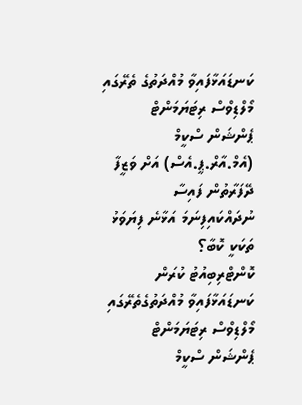ކަނޑައަޅާފައިވާ މުއްދަތުގެ ތެރޭގައި މޯލްޑިވްސް ރިޓަޔަމަންޓް ޕެންޝަން ސްކީމް (އެމް.އާރް.ޕީ.އެސް) އަށް ވަޒީފާ ދޭފަރާތުން ފައިސާ ނުދައްކައިފިނަމަ އަޅާނެ ފިޔަވަޅު ތަކަކީ ކޮބާ؟
ކޮންޓްރިބިއުޓު ކުރަން ކަނޑައަޅާފައިވާ މުއްދަތުގެތެރޭގައި މޯލްޑިވްސް ރިޓަޔަމަންޓް ޕެންޝަން ސްކީމް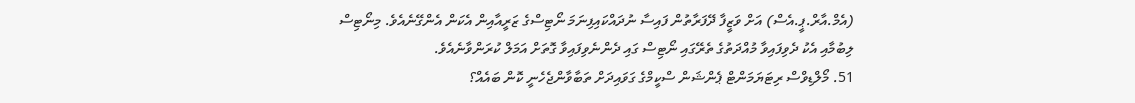(އެމް.އާރް.ޕީ.އެސް) އަށް ވަޒީފާ ދޭފަރާތުން ފައިސާ ނުދައްކައިފިނަމަ ނޯޓިސްގެ ޒަރީއާއިން އެކަން އެންގޭނެއެވެ. މިނޯޓިސް ލިބުމާއި އެކު ދެވިފައިވާ މުއްދަތުގެ ތެރޭގައި ނޯޓިސް ގައި ދެންނެވިފައިވާ ގޮތަށް އަމަލް ކުރަންވާނެއެވެ.
51. މޯލްޑިވްސް ރިޓަޔަމަންޓް ޕެންޝަން ސްކީމްގެ ގަވައިދަށް ތަބާވާންޖެހެނީ ކޮން ބައެއް؟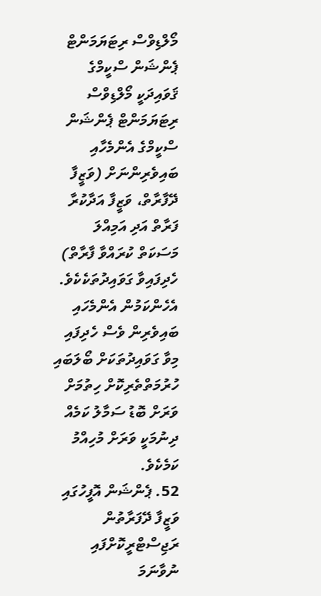މޯލްޑިވްސް ރިޓަޔަމަންޓް ޕެންޝަން ސްކީމްގެ ޤަވައިދަކީ މޯލްޑިވްސް ރިޓަޔަމަންޓް ޕެންޝަން ސްކީމްގެ އެންމެހާއި ބައިވެރިންނަށް (ވަޒީފާ ދޭފާރާތް، ވަޒީފާ އަދާކުރާ ފަރާތް އަދި އަމިއްލަ މަސަކަތް ކުރައްވާ ފާރާތް) ހެދިފައިވާ ގަވައިދުތަކެކެވެ. އެހެންކަމުން އެންމެހައި ބައިވެރިން ވެސް ހެދިފައި މިވާ ގަވައިދުތަކަށް ބޯލަބައި ހުރުމަތްތެރިކޮށް ހިތުމަށް ވަރަށް ބޮޑު ސަމާލު ކަމެއް ދިނުމަކީ ވަރަށް މުހިއްމު ކަމެކެވެ.
52. ޕެންޝަން އޮފީހުގައި ވަޒީފާ ދޭފަރާތުން ރަޖިސްޓްރީކޮށްފައި ނުވާނަމަ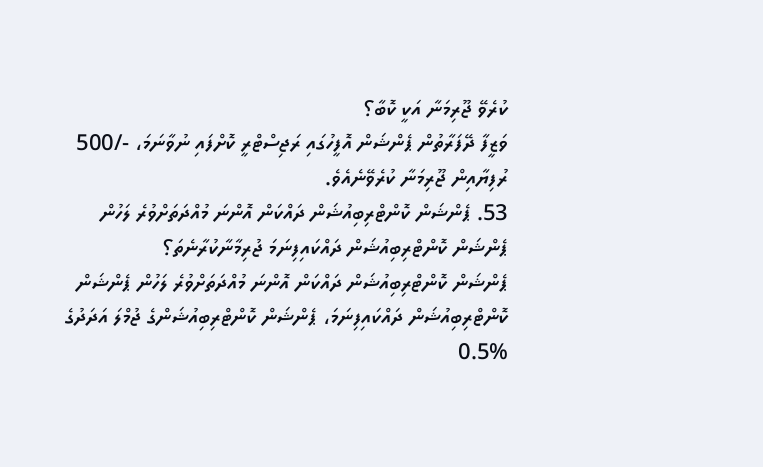ކުރެވޭ ޖޫރިމަނާ އަކީ ކޮބާ؟
ވަޒީފާ ދޭފަރާތުން ޕެންޝަން އޮފީހުގައި ރަޖިސްޓްރީ ކޮށްފައި ނުވާނަމަ، -/500 ރުފިޔާއިން ޖޫރިމަނާ ކުރެވޭނެއެވެ.
53. ޕެންޝަން ކޮންޓްރިބިއުޝަން ދައްކަން އޮންނަ މުއްދަތަށްވުރެ ލަހުން ޕެންޝަން ކޮންޓްރިބިއުޝަން ދައްކައިފިނަމަ ޖުރިމާނާކުރާނެތަ؟
ޕެންޝަން ކޮންޓްރިބިއުޝަން ދައްކަން އޮންނަ މުއްދަތަށްވުރެ ލަހުން ޕެންޝަން ކޮންޓްރިބިއުޝަން ދައްކައިފިނަމަ، ޕެންޝަން ކޮންޓްރިބިއުޝަންގެ ޖުމްލަ އަދަދުގެ %0.5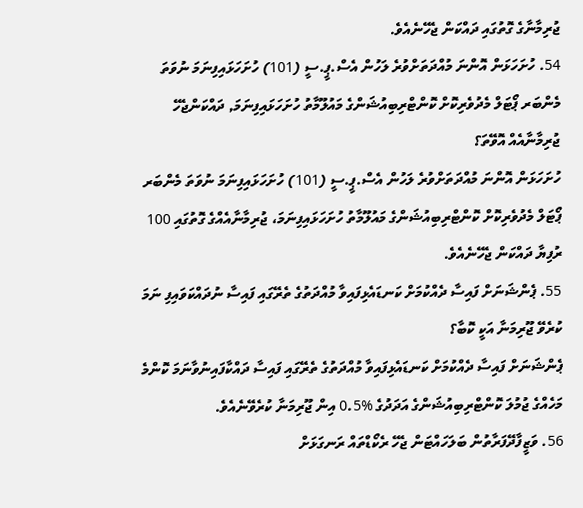ޖުރިމާނާގެ ގޮތުގައި ދައްކަން ޖެހޭނެއެވެ.
54. ހުށަހަޅަން އޮންނަ މުއްދަތަށްވުރެ ލަހުން އެސް.ޕީ.ސީ (101) ހުށަހަޅައިފިނަމަ ނުވަތަ މެންބަރ ޕޯޓަލް މެދުވެރިކޮށް ކޮންޓްރިބިއުޝަންގެ މައުލޫމާތު ހުށަހަޅައިފިނަމަ, ދައްކަންޖެހޭ ޖުރިމާނާއެއް އޮވޭތަ؟
ހުށަހަޅަން އޮންނަ މުއްދަތަށްވުރެ ލަހުން އެސް.ޕީ.ސީ (101) ހުށަހަޅައިފިނަމަ ނުވަތަ މެންބަރ ޕޯޓަލް މެދުވެރިކޮށް ކޮންޓްރިބިއުޝަންގެ މައުލޫމާތު ހުށަހަޅައިފިނަމަ، ޖުރިމާނާއެއްގެ ގޮތުގައި 100 ރުފިޔާ ދައްކަން ޖެހޭނެއެވެ.
55. ޕެންޝަނަށް ފައިސާ ދެއްކުމަށް ކަނޑައެޅިފައިވާ މުއްދަތުގެ ތެރޭގައި ފައިސާ ނުދައްކަވައިފި ނަމަ ކުރެވޭ ޖޫރިމަނާ އަކީ ކޮބާ؟
ޕެންޝަނަށް ފައިސާ ދެއްކުމަށް ކަނޑައެޅިފައިވާ މުއްދަތުގެ ތެރޭގައި ފައިސާ ދައްކާފައިނުވާނަމަ ކޮންމެ މަހެއްގެ ޖުމުލަ ކޮންޓްރިބިއުޝަންގެ އަދަދުގެ %0.5 އިން ޖޫރިމަނާ ކުރެވޭނެއެވެ.
56. ވަޒީފާދޭފަރާތުން ބަލަހައްޓަން ޖެހޭ ރެކޯޑްތައް ރަނގަޅަށް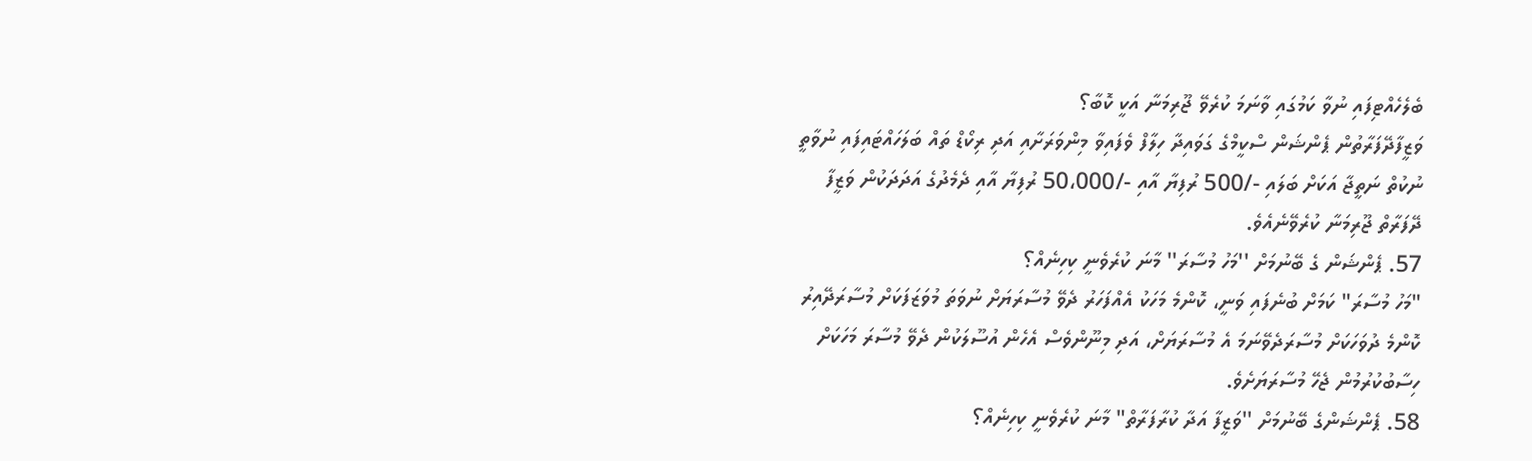ބެލެހެއްޓިފައި ނުވާ ކަމުގައި ވާނަމަ ކުރެވޭ ޖޫރިމަނާ އަކީ ކޮބާ؟
ވަޒީފާދޭފަރާތުން ޕެންޝަން ސްކީމްގެ ގަވައިދާ ހިލާފް ވެފައިވާ މިންވަރަށާއި އަދި ރިކޯޑް ތައް ބަލަހައްޓައިފައި ނުވާތީ ނުކުތް ނަތީޖާ އަކަށް ބަލައި -/500 ރުފިޔާ އާއި -/50،000 ރުފިޔާ އާއި ދެމެދުގެ އަދަދަކުން ވަޒީފާ ދޭފަރާތް ޖޫރިމަނާ ކުރެވޭނެއެވެ.
57. ޕެންޝަން ގެ ބޭނުމަށް ''މަހު މުސާރަ'' މާނަ ކުރެވެނީ ކިހިނެއް؟
"މަހު މުސާރަ" ކަމަށް ބުނެފައި ވަނީ، ކޮންމެ މަހަކު އެއްފަހަރު ދެވޭ މުސާރަޔަށް ނުވަތަ މުވަޒަފަކަށް މުސާރަދޭއިރު ކޮންމެ ދުވަހަކަށް މުސާރަދެވޭނަމަ އެ މުސާރަޔަށް، އަދި މިނޫންވެސް އެހެން އުސޫލަކުން ދެވޭ މުސާރަ މަހަކަށް ހިސާބުކުރުމުން ޖެހޭ މުސާރަޔަށެވެ.
58. ޕެންޝަންގެ ބޭނުމަށް ''ވަޒީފާ އަދާ ކުރާފަރާތް" މާނަ ކުރެވެނީ ކިހިނެއް؟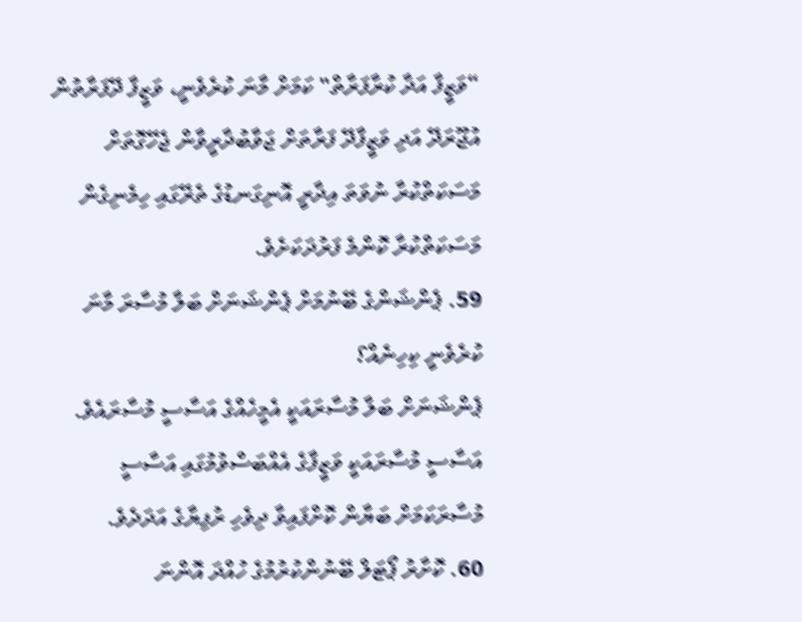“ވަޒީފާ އަދާ ކުރާފަރާތް" ކަމަށް މާނަ ކުރެވެނީ، ވަޒީފާ ދޭފަރާތުން އުޖޫރަދޭ އަދި ވަޒީފާދޭ ފަރާތަށް ޖަވާބުދާރީވާން ޖެހޭގޮތަށް މަސަކަތްކުރާ ނުވަތަ އިދާރީ އޮނިގަނޑުގެ ތެރޭގައި ހިމެނިގެން މަސަކަތްކުރާ ކޮންމެ ފަރުދަކަށެވެ.
59. ޕެންޝަންގެ ބޭނުމަށް ޕެންޝަނަށް ބަލާ މުސާރަ މާނަ ކުރެވެނީ ކިހިނެއް؟
ޕެންޝަނަށް ބަލާ މުސާރައަކީ އެމީހެއްގެ އަސާސީ މުސާރައެވެ. އަސާސީ މުސާރައަކީ ވަޒީފާގެ އެއްބަސްވުމުގައި އަސާސީ މުސާރަކަމަށް ބަޔާން ކޮށްފައިވާ ދިވެހި ރުފިޔާގެ އަދަދެވެ.
60. ކޮށާރު ޕޯޓަލް ބޭނުންކުރުމުގެ ހުއްދަ އޮންނަ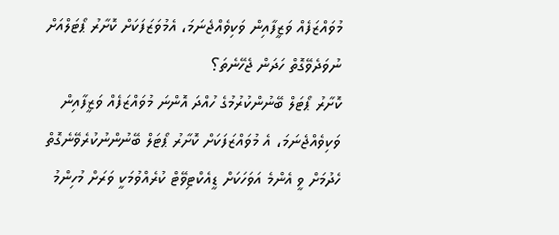މުވައްޒަފެއް ވަޒީފާއިން ވަކިވެއްޖެނަމަ، އެމުވަޒަފަކަށް ކޮށާރު ޕޯޓަލްއަށް ނުވަދެވޭގޮތް ހަދަން ޖެހޭނެތަ؟
ކޮށާރު ޕޯޓަލް ބޭނުންކުރުމުގެ ހުއްދަ އޮންނަ މުވައްޒަފެއް ވަޒީފާއިން ވަކިވެއްޖެނަމަ، އެ މުވައްޒަފަކަށް ކޮށާރު ޕޯޓަލް ބޭނުންނުކުރެވޭނެގޮތް ހެދުމަށް ވީ އެންމެ އަވަހަކަށް ޑީއެކްޓިވޭޓް ކުރެއްވުމަކީ ވަރަށް މުހިންމު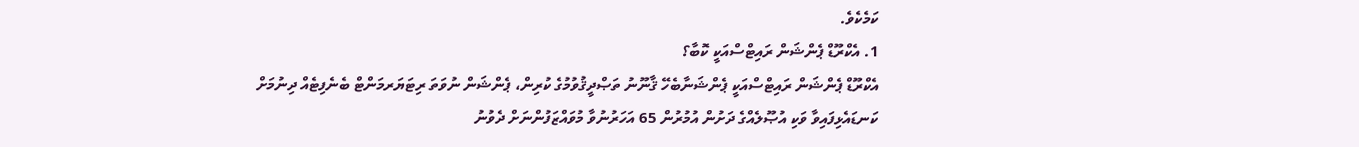ކަމެކެވެ.
1. އެކްރޫޑް ޕެންޝަން ރައިޓްސްއަކީ ކޮބާ؟
އެކްރޫޑް ޕެންޝަން ރައިޓްސްއަކީ ޕެންޝަނާބެހޭ ޤާނޫނު ތަޞްދީޤުވުމުގެ ކުރިން، ޕެންޝަން ނުވަތަ ރިޓަޔަރމަންޓް ބެނެފިޓެއް ދިނުމަށް ކަނޑައެޅިފައިވާ ވަކި އުޞޫލެއްގެ ދަށުން އުމުރުން 65 އަހަރުނުވާ މުވައްޒަފުންނަށް ދެވުނު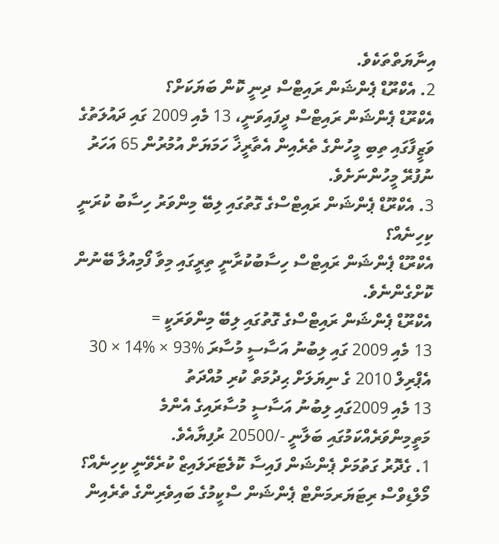އިނާޔަތްތަކެވެ.
2. އެކްރޫޑް ޕެންޝަން ރައިޓްސް ދިނީ ކޮން ބަޔަކަށް؟
އެކްރޫޑް ޕެންޝަން ރައިޓްސް ދީފައިވަނީ، 13 މެއި 2009 ގައި ދައުލަތުގެ ވަޒީފާގައި ތިބި މީހުންގެ ތެރެއިން އެތާރީޚާ ހަމަޔަށް އުމުރުން 65 އަހަރު ނުފުރޭ މީހުންނަށެވެ.
3. އެކްރޫޑް ޕެންޝަން ރައިޓްސްގެ ގޮތުގައި ލިބޭ މިންވަރު ހިސާބު ކުރަނީ ކިހިނެއް؟
އެކްރޫޑް ޕެންޝަން ރައިޓްސް ހިސާބުކުރާނީ ތިރީގައި މިވާ ފޯމިއުލާ ބޭނުން ކޮށްގެންނެވެ.
އެކްރޫޑް ޕެންޝަން ރައިޓްސްގެ ގޮތުގައި ލިބޭ މިންވަރަކީ =
13 މެއި 2009 ގައި ލިބުނު އަސާސީ މުސާރަ %93 × %14 × 30 އެޕްރިލް 2010 ގެ ނިޔަލަށް ޙިދުމަތް ކުރި މުއްދަތު
13 މެއި 2009ގައި ލިބުނު އަސާސީ މުސާރައިގެ އެންމެ މަތީމިންވަރެއްކަމުގައި ބަލާނީ -/20500 ރުފިޔާއެވެ.
1. ގެދޮރު ގަތުމަށް ޕެންޝަން ފައިސާ ކޮލެޓަރަލައިޒް ކުރެވޭނީ ކިހިނެއް؟
މޯލްޑިވްސް ރިޓަޔަރމަންޓް ޕެންޝަން ސްކީމުގެ ބައިވެރިންގެ ތެރެއިން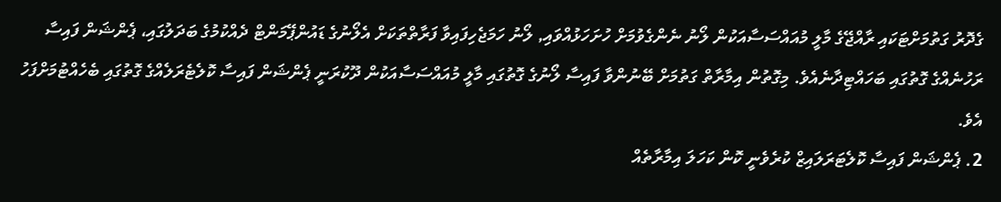ގެދޮރު ގަތުމަށްޓަކައި ރާއްޖޭގެ މާލީ މުއައްސަސާއަކުން ލޯނު ނެންގެވުމަށް ހުށަހަޅުއްވައި, ލޯނު ހަމަޖެހިފައިވާ ފަރާތްތަކަށް އެލޯނުގެ ޑައުންޕޭމަންޓް ދެއްކުމުގެ ބަދަލުގައި، ޕެންޝަން ފައިސާ ރަހުނެއްގެ ގޮތުގައި ބަހައްޓިދާނެއެވެ. މިގޮތުން އިމާރާތް ގަތުމަށް ބޭނުންވާ ފައިސާ ލޯނުގެ ގޮތުގައި މާލީ މުއައްސަސާއަކުން ދޫކުރަނީ ޕެންޝަން ފައިސާ ކޮލެޓެރަލެއްގެ ގޮތުގައި ބެހެއްޓުމަށްފަހު އެވެ.
2. ޕެންޝަން ފައިސާ ކޮލެޓަރަލައިޒް ކުރެވެނީ ކޮން ކަހަލަ އިމާރާތެއް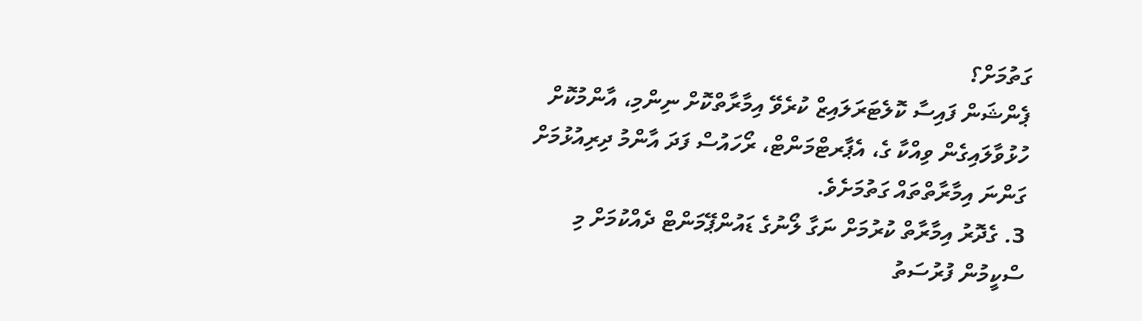ގަތުމަށް؟
ޕެންޝަން ފައިސާ ކޮލެޓަރަލައިޒް ކުރެވޭ އިމާރާތްކޮށް ނިންމި، އާންމުކޮށް ހުޅުވާލައިގެން ވިއްކާ ގެ، އެޕާރޓްމަންޓް، ރޯހައުސް ފަދަ އާންމު ދިރިއުޅުމަށް ގަންނަ އިމާރާތްތައް ގަތުމަށެވެ.
3. ގެދޮރު އިމާރާތް ކުރުމަށް ނަގާ ލޯނުގެ ޑައުންޕޭމަންޓް ދެއްކުމަށް މި ސްކީމުން ފުރުސަތު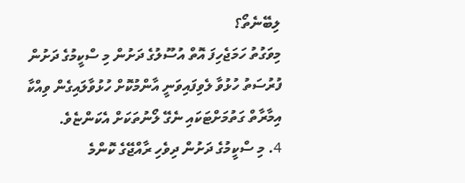ލިބޭނެތޯ؟
މިވަގުތު ހަމަޖެހިފަ އޮތް އުސޫލުގެ ދަށުން މި ސްކީމުގެ ދަށުން ފުރުސަތު ހުޅުވާ ލެވިފައިވަނީ އާންމުކޮށް ހުޅުވާލައިގެން ވިއްކާ އިމާރާތް ގަތުމަށްޓަކައި ނެގޭ ލޯނުތަކަށް އެކަންޏެވެ.
4. މި ސްކީމުގެ ދަށުން ދިވެހި ރާއްޖޭގެ ކޮންމެ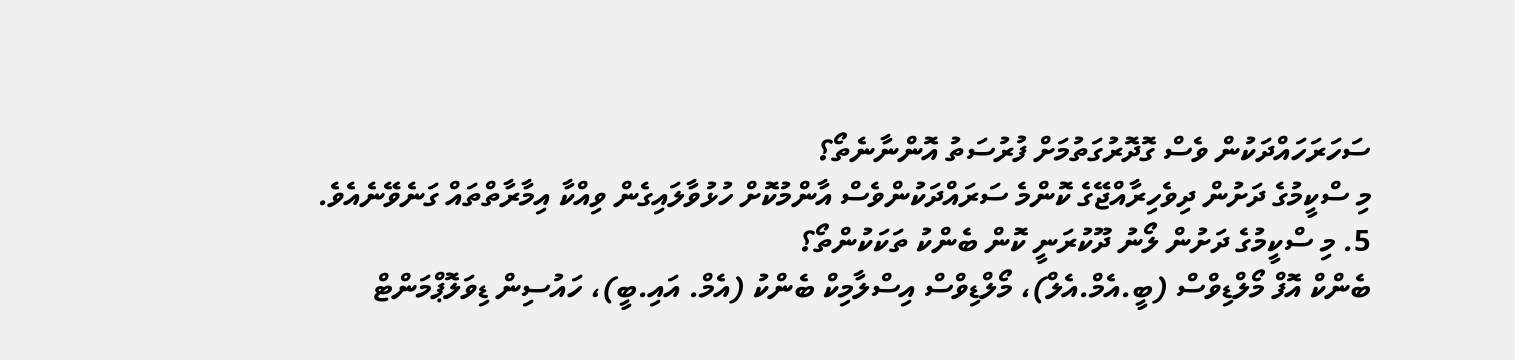ސަހަރަހައްދަކުން ވެސް ގޮދޮރުގަތުމަށް ފުރުސަތު އޮންނާނެތޯ؟
މި ސްކީމުގެ ދަށުން ދިވެހިރާއްޖޭގެ ކޮންމެ ސަރައްދަކުންވެސް އާންމުކޮށް ހުޅުވާލައިގެން ވިއްކާ އިމާރާތްތައް ގަނެވޭނެއެވެ.
5. މި ސްކީމުގެ ދަށުން ލޯނު ދޫކުރަނީ ކޮން ބެންކު ތަކަކުންތޯ؟
ބެންކް އޮފް މޯލްޑިވްސް (ބީ.އެމް.އެލް)، މޯލްޑިވްސް އިސްލާމިކް ބެންކު (އެމް. އައި.ބީ)، ހައުސިން ޑިވަލޮޕްމަންޓް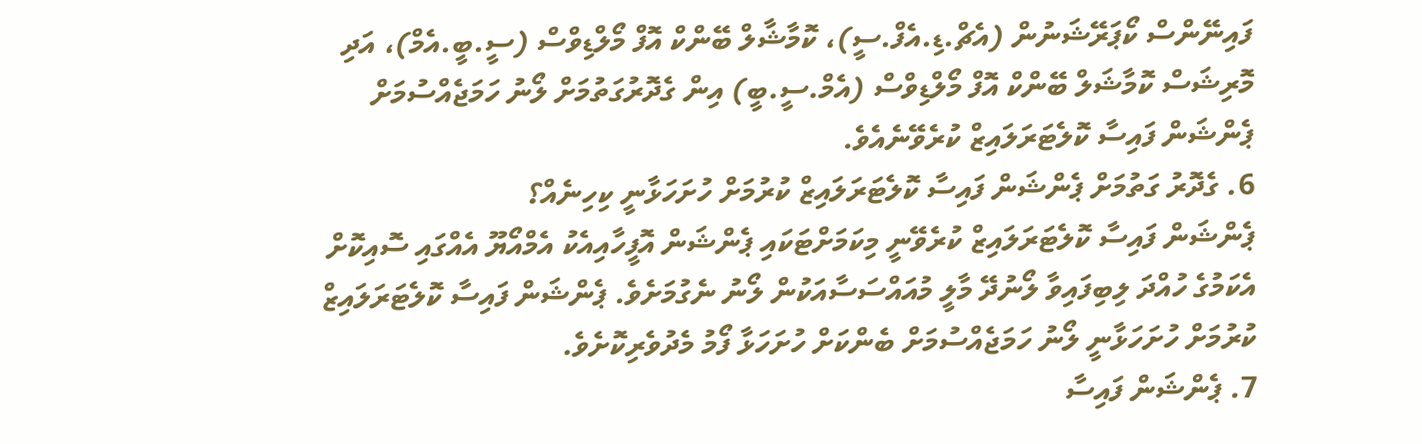ފައިނޭންސް ކޯޕަރޭޝަނުން (އެޗް.ޑި.އެފް.ސީ)، ކޮމާޝާލް ބޭންކް އޮފް މޯލްޑިވްސް (ސީ.ބީ.އެމް)، އަދި މޮރިޝަސް ކޮމާޝަލް ބޭންކް އޮފް މޯލްޑިވްސް (އެމް.ސީ.ބީ) އިން ގެދޮރުގަތުމަށް ލޯނު ހަމަޖެއްސުމަށް ޕެންޝަން ފައިސާ ކޮލެޓަރަލައިޒް ކުރެވޭނެއެވެ.
6. ގެދޮރު ގަތުމަށް ޕެންޝަން ފައިސާ ކޮލެޓަރަލައިޒް ކުރުމަށް ހުށަހަޅާނީ ކިހިނެއް؟
ޕެންޝަން ފައިސާ ކޮލެޓަރަލައިޒް ކުރެވޭނީ މިކަމަށްޓަކައި ޕެންޝަން އޮފީހާއިއެކު އެމްއޯޔޫ އެއްގައި ސޮއިކޮށް އެކަމުގެ ހުއްދަ ލިބިފައިވާ ލޯނުދޭ މާލީ މުއައްސަސާއަކުން ލޯނު ނެގުމަށެވެ. ޕެންޝަން ފައިސާ ކޮލެޓަރަލައިޒް ކުރުމަށް ހުށަހަޅާނީ ލޯނު ހަމަޖެއްސުމަށް ބެންކަށް ހުށަހަޅާ ފޯމު މެދުވެރިކޮށެވެ.
7. ޕެންޝަން ފައިސާ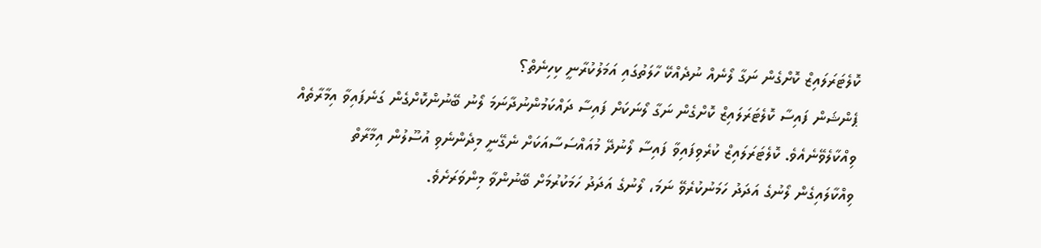ކޮލެޓަރަލައިޒް ކޮށްގެން ނަގާ ލޯނެއް ނުދެއްކޭ ހާލަތުގައި އަމަލުކުރާނީ ކިހިނެތް؟
ޕެންޝަން ފައިސާ ކޮލެޓަރަލައިޒް ކޮށްގެން ނަގާ ލޯނަކަށް ފައިސާ ދައްކަމުންނުދާނަމަ ލޯނު ބޭނުންކޮށްގެން ގަނެފައިވާ އިމާރާތެއް ވިއްކާލެވޭނެއެވެ. ކޮލެޓަރަލައިޒް ކުރެވިފައިވާ ފައިސާ ލޯނުދޭ މުއައްސަސާއަކަށް ނެގޭނީ މިދެންނެވި އުސޫލުން އިމާރާތް ވިއްކާލައިގެން ލޯނުގެ އަދަދު ހަމަނުކުރެވޭ ނަމަ، ލޯނުގެ އަދަދު ހަމަކުރުމަށް ބޭނުންވާ މިންވަރަށެވެ.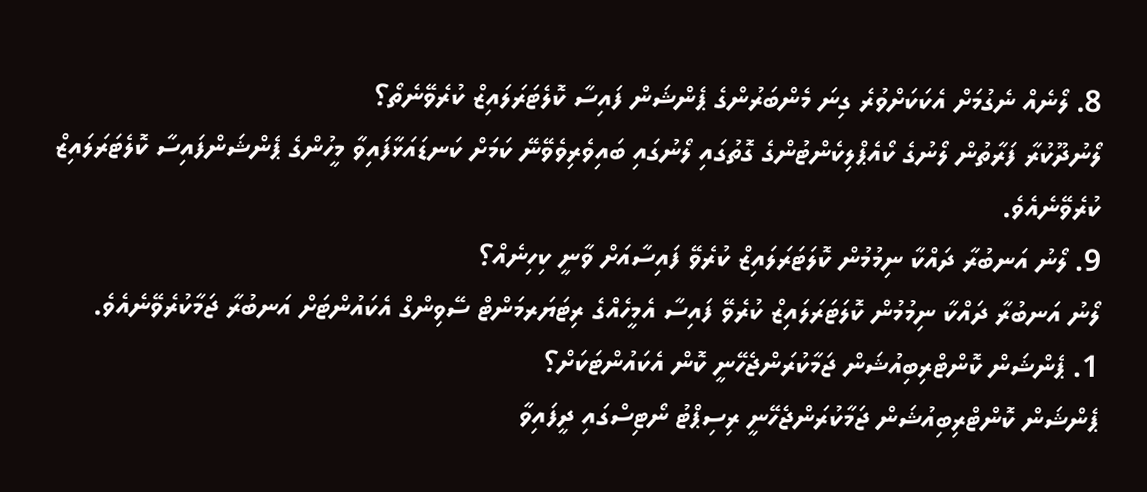8. ލޯނެއް ނެގުމަށް އެކަކަށްވުރެ ގިނަ މެންބަރުންގެ ޕެންޝަން ފައިސާ ކޮލެޓަރަލައިޒް ކުރެވޭނެތޯ؟
ލޯނުދޫކުރާ ފަރާތުން ލޯނުގެ ކޯއެޕްލިކެންޓުންގެ ގޮތުގައި ލޯނުގައި ބައިވެރިވެވޭނޭ ކަމަށް ކަނޑައަޅާފައިވާ މީހުންގެ ޕެންޝަންފައިސާ ކޮލެޓަރަލައިޒް ކުރެވޭނެއެވެ.
9. ލޯނު އަނބުރާ ދައްކާ ނިމުމުން ކޮލަޓަރަލައިޒް ކުރެވޭ ފައިސާއަށް ވާނީ ކިހިނެއް؟
ލޯނު އަނބުރާ ދައްކާ ނިމުމުން ކޮލަޓަރަލައިޒް ކުރެވޭ ފައިސާ އެމީހެއްގެ ރިޓަޔަރމަންޓް ސޭވިންގް އެކައުންޓަށް އަނބުރާ ޖަމާކުރެވޭނެއެވެ.
1. ޕެންޝަން ކޮންޓްރިބިއުޝަން ޖަމާކުރަންޖެހޭނީ ކޮން އެކައުންޓަކަށް؟
ޕެންޝަން ކޮންޓްރިބިއުޝަން ޖަމާކުރަންޖެހޭނީ ރިސިޕްޓު ނޯޓިސްގައި ދީފައިވާ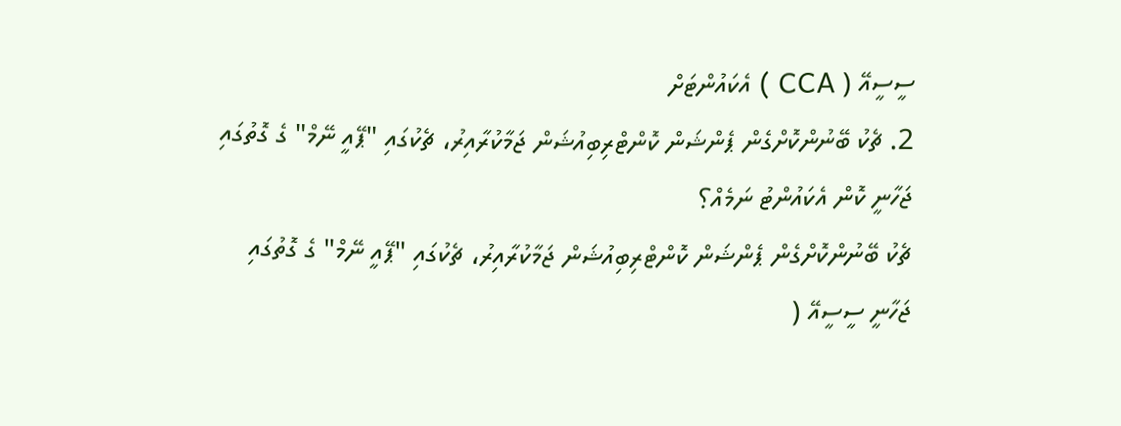ސީސީއޭ ( CCA ) އެކައުންޓަށް
2. ޗެކު ބޭނުންކޮށްގެން ޕެންޝަން ކޮންޓްރިބިއުޝަން ޖަމާކުރާއިރު، ޗެކުގައި "ޕޭއީ ނޭމް" ގެ ގޮތުގައި ޖަހާނީ ކޮން އެކައުންޓު ނަމެއް؟
ޗެކު ބޭނުންކޮށްގެން ޕެންޝަން ކޮންޓްރިބިއުޝަން ޖަމާކުރާއިރު، ޗެކުގައި "ޕޭއީ ނޭމް" ގެ ގޮތުގައި ޖަހާނީ ސީސީއޭ (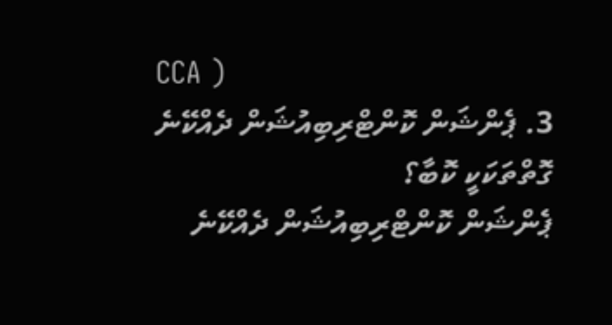CCA )
3. ޕެންޝަން ކޮންޓްރިބިއުޝަން ދެއްކޭނެ ގޮތްތަކަކީ ކޮބާ؟
ޕެންޝަން ކޮންޓްރިބިއުޝަން ދެއްކޭނެ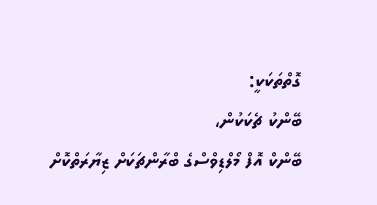ގޮތްތަކަކީ:
ބޭންކު ޗެކަކުން،
ބޭންކް އޮފް މޯލްޑިވްސްގެ ބްރާންޗަކަށް ޒިޔާރަތްކޮށް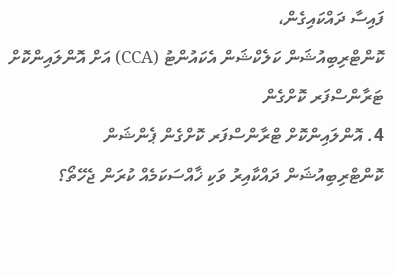ފައިސާ ދައްކައިގެން،
ކޮންޓްރިބިއުޝަން ކަލެކްޝަން އެކައުންޓު (CCA) އަށް އޮންލައިންކޮށް ޓަރާންސްފަރ ކޮށްގެން
4. އޮންލައިންކޮށް ޓްރާންސްފަރ ކޮށްގެން ޕެންޝަން ކޮންޓްރިބިއުޝަން ދައްކާއިރު ވަކި ޚާއްސަކަމެއް ކުރަން ޖެހޭތޯ؟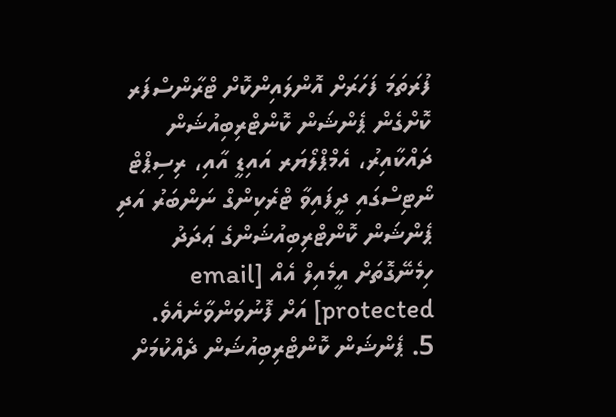ފުރަތަމަ ފަހަރަށް އޮންލައިންކޮށް ޓްރާންސްފަރ ކޮށްގެން ޕެންޝަން ކޮންޓްރިބިއުޝަން ދައްކާއިރު، އެމްޕްލޯޔަރ އައިޑީ އާއި، ރިސިޕްޓް ނޯޓިސްގައި ދީފައިވާ ޓްރެކިންގް ނަންބަރު އަދި ޕެންޝަން ކޮންޓްރިބިއުޝަންގެ ޢަދަދު ހިމެނޭގޮތަށް އީމެއިލް އެއް [email protected] އަށް ފޮނުވަންވާނެއެވެ.
5. ޕެންޝަން ކޮންޓްރިބިއުޝަން ދެއްކުމަށް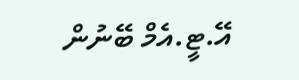އޭ.ޓީ.އެމް ބޭނުން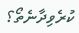ކުރެވިދާނެތޯ؟